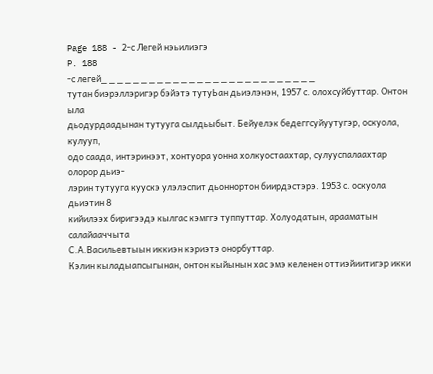Page 188 - 2-с Легей нэьилиэгэ
P. 188
-с легей_ _ _ _ _ _ _ _ _ _ _ _ _ _ _ _ _ _ _ _ _ _ _ _ _ _ _
тутан биэрэллэригэр бэйэтэ тутуЬан дьиэлэнэн, 1957 с. олохсуйбуттар. Онтон ыла
дьодурдаадынан тутууга сылдьыбыт. Бейуелэк бедеггсуйуутугэр, оскуола, кулууп,
одо саада, интэринээт, хонтуора уонна холкуостаахтар, сулууспалаахтар олорор дьиэ-
лэрин тутууга куускэ улэлэспит дьоннортон биирдэстэрэ. 1953 с. оскуола дьиэтин 8
кийилээх биригээдэ кылгас кэмггэ туппуттар. Холуодатын, арааматын салайааччыта
С.А.Васильевтыын иккиэн кэриэтэ онорбуттар.
Кэлин кыладыапсыгынан, онтон кыйынын хас эмэ келенен оттиэйиитигэр икки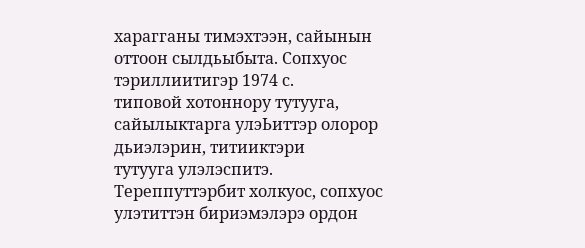харагганы тимэхтээн, сайынын оттоон сылдьыбыта. Сопхуос тэриллиитигэр 1974 с.
типовой хотоннору тутууга, сайылыктарга улэЬиттэр олорор дьиэлэрин, титииктэри
тутууга улэлэспитэ.
Тереппуттэрбит холкуос, сопхуос улэтиттэн бириэмэлэрэ ордон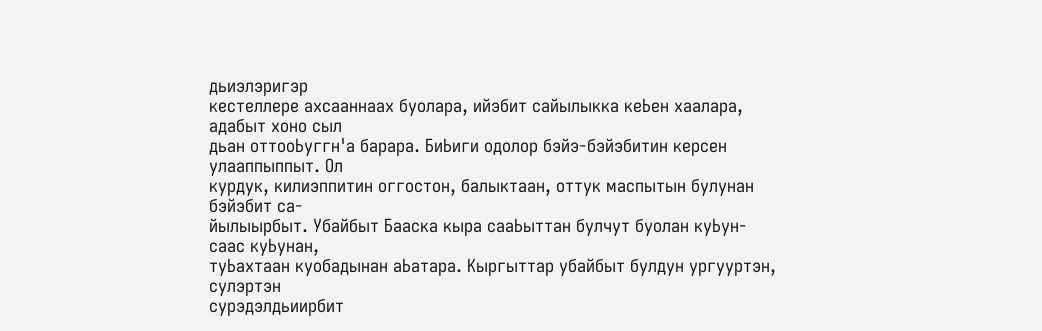дьиэлэригэр
кестеллере ахсааннаах буолара, ийэбит сайылыкка кеЬен хаалара, адабыт хоно сыл
дьан оттооЬуггн'а барара. БиЬиги одолор бэйэ-бэйэбитин керсен улааппыппыт. Ол
курдук, килиэппитин оггостон, балыктаан, оттук маспытын булунан бэйэбит са-
йылыырбыт. Убайбыт Бааска кыра сааЬыттан булчут буолан куЬун-саас куЬунан,
туЬахтаан куобадынан аЬатара. Кыргыттар убайбыт булдун ургууртэн, сулэртэн
сурэдэлдьиирбит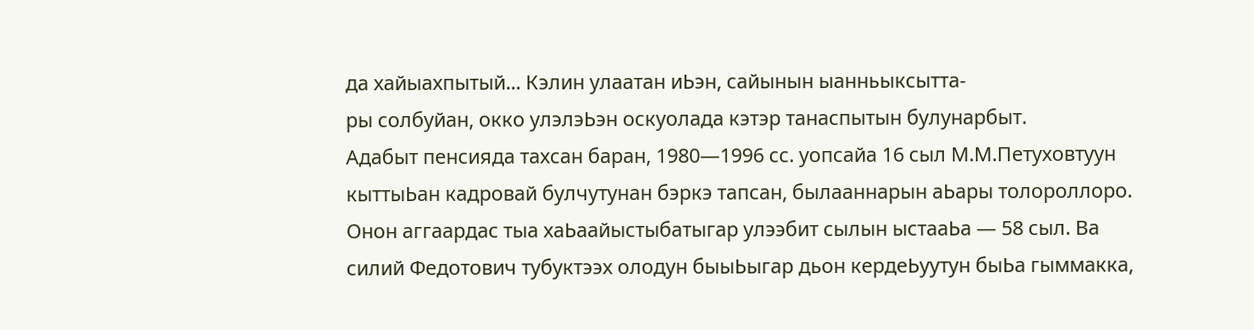да хайыахпытый... Кэлин улаатан иЬэн, сайынын ыанньыксытта-
ры солбуйан, окко улэлэЬэн оскуолада кэтэр танаспытын булунарбыт.
Адабыт пенсияда тахсан баран, 1980—1996 сс. уопсайа 16 сыл М.М.Петуховтуун
кыттыЬан кадровай булчутунан бэркэ тапсан, былааннарын аЬары толороллоро.
Онон аггаардас тыа хаЬаайыстыбатыгар улээбит сылын ыстааЬа — 58 сыл. Ва
силий Федотович тубуктээх олодун быыЬыгар дьон кердеЬуутун быЬа гыммакка,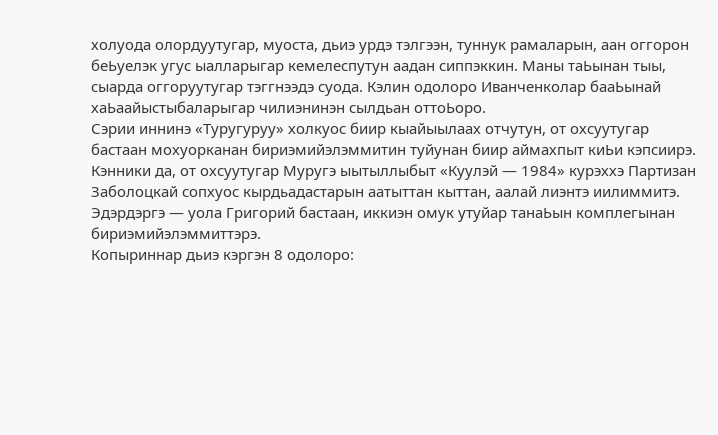холуода олордуутугар, муоста, дьиэ урдэ тэлгээн, туннук рамаларын, аан оггорон
беЬуелэк угус ыалларыгар кемелеспутун аадан сиппэккин. Маны таЬынан тыы,
сыарда оггоруутугар тэггнээдэ суода. Кэлин одолоро Иванченколар бааЬынай
хаЬаайыстыбаларыгар чилиэнинэн сылдьан оттоЬоро.
Сэрии иннинэ «Туругуруу» холкуос биир кыайыылаах отчутун, от охсуутугар
бастаан мохуорканан бириэмийэлэммитин туйунан биир аймахпыт киЬи кэпсиирэ.
Кэнники да, от охсуутугар Муругэ ыытыллыбыт «Куулэй — 1984» курэххэ Партизан
Заболоцкай сопхуос кырдьадастарын аатыттан кыттан, аалай лиэнтэ иилиммитэ.
Эдэрдэргэ — уола Григорий бастаан, иккиэн омук утуйар танаЬын комплегынан
бириэмийэлэммиттэрэ.
Копыриннар дьиэ кэргэн 8 одолоро: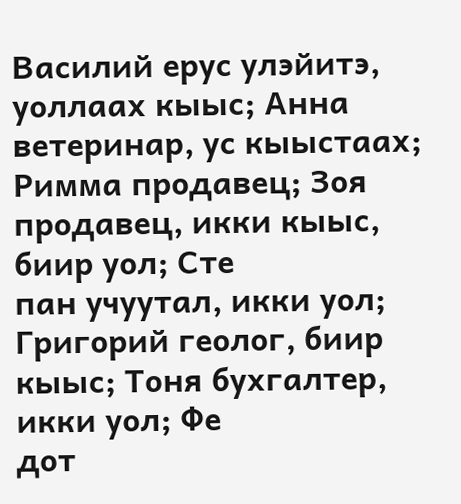Василий ерус улэйитэ, уоллаах кыыс; Анна
ветеринар, ус кыыстаах; Римма продавец; Зоя продавец, икки кыыс, биир уол; Сте
пан учуутал, икки уол; Григорий геолог, биир кыыс; Тоня бухгалтер, икки уол; Фе
дот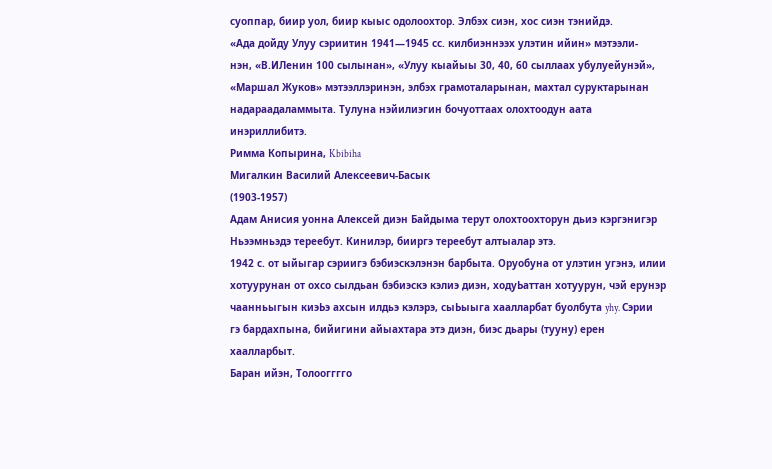суоппар, биир уол, биир кыыс одолоохтор. Элбэх сиэн, хос сиэн тэнийдэ.
«Ада дойду Улуу сэриитин 1941—1945 сс. килбиэннээх улэтин ийин» мэтээли-
нэн, «В.ИЛенин 100 сылынан», «Улуу кыайыы 30, 40, 60 сыллаах убулуейунэй»,
«Маршал Жуков» мэтээллэринэн, элбэх грамоталарынан, махтал суруктарынан
надараадаламмыта. Тулуна нэйилиэгин бочуоттаах олохтоодун аата инэриллибитэ.
Римма Копырина, Kbibiha
Мигалкин Василий Алексеевич-Басык
(1903-1957)
Адам Анисия уонна Алексей диэн Байдыма терут олохтоохторун дьиэ кэргэнигэр
Ньээмньэдэ тереебут. Кинилэр, бииргэ тереебут алтыалар этэ.
1942 с. от ыйыгар сэриигэ бэбиэскэлэнэн барбыта. Оруобуна от улэтин угэнэ, илии
хотуурунан от охсо сылдьан бэбиэскэ кэлиэ диэн, ходуЬаттан хотуурун, чэй ерунэр
чаанньыгын киэЬэ ахсын илдьэ кэлэрэ, сыЬыыга хаалларбат буолбута yhy. Сэрии
гэ бардахпына, бийигини айыахтара этэ диэн, биэс дьары (тууну) ерен хаалларбыт.
Баран ийэн, Толоогггго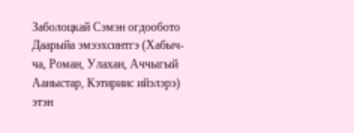Заболоцкай Сэмэн огдообото Даарыйа эмээхсинтгэ (Хабыч-
ча, Роман, Улахан, Аччыгый Ааныстар, Кэтириис ийэлэрэ) этэн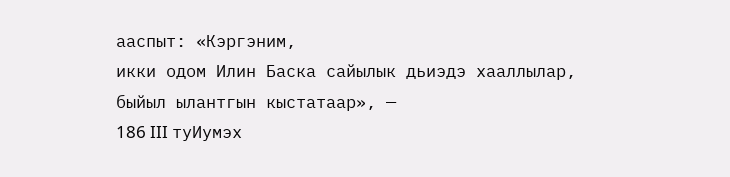ааспыт: «Кэргэним,
икки одом Илин Баска сайылык дьиэдэ хааллылар, быйыл ылантгын кыстатаар», —
186 III туИумэх